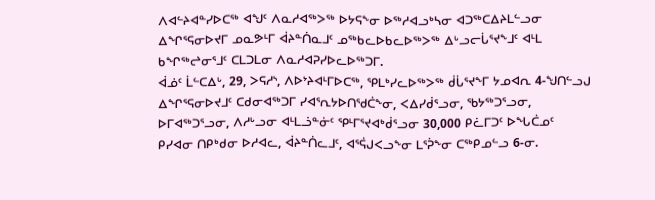ᐱᐊᓪᔨᐊᓐᓯᐅᑕᖅ ᐊᖑᑦ ᐱᓇᓱᐊᖅᐳᖅ ᐅᔭᕋᖕᓂ ᐅᖅᓱᐊᓗᒃᓴᓂ ᐊᑐᖅᑕᐃᔨᒪᓪᓗᓂ ᐃᖏᕐᕋᓂᐅᔪᒥ ᓄᓇᕗᒻᒥ ᐋᔨᓐᑏᓇᒧᑦ ᓄᖅᑲᓚᐅᑲᓚᐅᖅᐳᖅ ᐃᒡᓗᓕᒑᕐᔪᖕᒧᑦ ᐊᒻᒪ ᑲᖏᖅᖠᓂᕐᒧᑦ ᑕᒪᑐᒪᓂ ᐱᓇᓱᐊᕈᓯᐅᓚᐅᖅᑐᒥ.
ᐋᓅᑦ ᒫᓪᑕᐃᒡ, 29, ᐳᕋᓱᔅ, ᐱᐅᔾᔨᐊᒻᒥᐅᑕᖅ, ᕿᒪᒃᓯᓚᐅᖅᐳᖅ ᑰᒑᕐᔪᖕᒥ ᔭᓄᐊᕆ 4-ᖑᑎᓪᓗᒍ ᐃᖏᕐᕋᓂᐅᔪᒧᑦ ᑕᑯᓂᐊᖅᑐᒥ ᓯᐊᕐᕆᔭᐅᑎᖁᑖᖕᓂ, ᐸᐃᓯᑰᕐᓗᓂ, ᖃᔭᖅᑐᕐᓗᓂ, ᐅᒥᐊᖅᑐᕐᓗᓂ, ᐱᓱᒡᓗᓂ ᐊᒻᒪᓘᓐᓃᑦ ᕿᒻᒥᕐᔪᐊᒃᑰᕐᓗᓂ 30,000 ᑭᓛᒥᑐᑦ ᐅᖓᑖᓄᑦ ᑭᓯᐊᓂ ᑎᑭᒃᑯᓂ ᐅᓱᐊᓚ, ᐋᔨᓐᑏᓚᒧᑦ, ᐊᕐᕌᒍᐸᓗᖕᓂ ᒪᕐᕉᖕᓂ ᑕᖅᑭᓄᓪᓗ 6-ᓂ.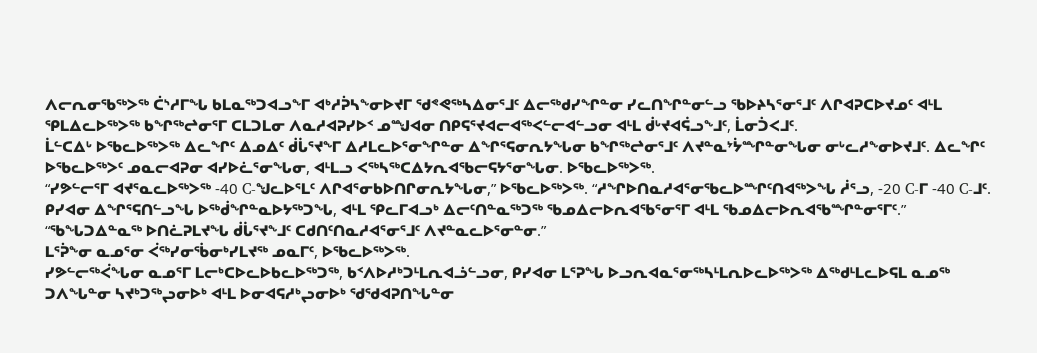ᐱᓕᕆᓂᖃᖅᐳᖅ ᑖᔅᓱᒥᖓ ᑲᒪᓇᖅᑐᐊᓗᖕᒥ ᐊᒃᓱᕉᓴᖕᓂᐅᔪᒥ ᖁᕝᕙᖅᓴᐃᓂᕐᒧᑦ ᐃᓕᖅᑯᓯᖏᓐᓂ ᓯᓚᑎᖏᓐᓂᓪᓗ ᖃᐅᔨᓴᕐᓂᕐᒧᑦ ᐱᒋᐊᕈᑕᐅᔪᓄᑦ ᐊᒻᒪ ᕿᒪᐃᓚᐅᖅᐳᖅ ᑲᖏᖅᖠᓂᕐᒥ ᑕᒪᑐᒪᓂ ᐱᓇᓱᐊᕈᓯᐅᑉ ᓄᙳᐊᓂ ᑎᑭᕋᕐᔪᐊᓕᐊᖅᐸᓪᓕᐊᓪᓗᓂ ᐊᒻᒪ ᑰᒡᔪᐊᕌᓗᖕᒧᑦ, ᒫᓂᑑᐸᒧᑦ.
ᒫᓪᑕᐃᒡ ᐅᖃᓚᐅᖅᐳᖅ ᐃᓚᖏᑦ ᐃᓄᐃᑦ ᑰᒑᕐᔪᖕᒥ ᐃᓱᒪᓚᐅᕐᓂᖏᓐᓂ ᐃᖏᕐᕋᓂᕆᔭᖓᓂ ᑲᖏᖅᖠᓂᕐᒧᑦ ᐱᔪᓐᓇᔾᔮᙱᓐᓂᖓᓂ ᓂᒡᓚᓱᖕᓂᐅᔪᒧᑦ. ᐃᓚᖏᑦ ᐅᖃᓚᐅᖅᐳᑦ ᓄᓇᓕᐊᕈᓂ ᐊᓯᐅᓛᕐᓂᖓᓂ, ᐊᒻᒪᓗ ᐸᖅᓴᖅᑕᐃᔭᕆᐊᖃᓕᕋᔭᕐᓂᖓᓂ. ᐅᖃᓚᐅᖅᐳᖅ.
“ᓯᕗᓪᓕᕐᒥ ᐊᔪᕐᓇᓚᐅᖅᐳᖅ -40 C-ᖑᓚᐅᕐᒪᑦ ᐱᒋᐊᕐᓂᑲᐅᑎᒋᓂᕆᔭᖓᓂ,” ᐅᖃᓚᐅᖅᐳᖅ. “ᓱᖏᐅᑎᓇᓱᐊᕐᓂᖃᓚᐅᙱᑦᑎᐊᖅᐳᖓ ᓲᕐᓗ, -20 C-ᒥ -40 C-ᒧᑦ. ᑭᓯᐊᓂ ᐃᖏᕐᕋᑎᓪᓗᖓ ᐅᖅᑰᖏᓐᓇᐅᔭᖅᑐᖓ, ᐊᒻᒪ ᕿᓚᒥᐊᓗᒃ ᐃᓕᑦᑎᓐᓇᖅᑐᖅ ᖃᓄᐃᓕᐅᕆᐊᖃᕐᓂᕐᒥ ᐊᒻᒪ ᖃᓄᐃᓕᐅᕆᐊᖃᙱᓐᓂᕐᒥᑦ.”
“ᖃᖓᑐᐃᓐᓇᖅ ᐅᑎᓛᕈᒪᔪᖓ ᑰᒑᕐᔪᖕᒧᑦ ᑕᑯᑎᑦᑎᓇᓱᐊᕐᓂᕐᒧᑦ ᐱᔪᓐᓇᓚᐅᕐᓂᓐᓂ.”
ᒪᕐᕉᖕᓂ ᓇᓄᕐᓂ ᐹᖅᓯᓂᖄᓂᒃᓯᒪᔪᖅ ᓄᓇᒥᑦ, ᐅᖃᓚᐅᖅᐳᖅ.
ᓯᕗᓪᓕᖅᐹᖓᓂ ᓇᓄᕐᒥ ᒪᓕᒃᑕᐅᓚᐅᑲᓚᐅᖅᑐᖅ, ᑲᑉᐱᐅᓱᒃᑐᒻᒪᕆᐊᓘᓪᓗᓂ, ᑭᓯᐊᓂ ᒪᕐᕈᖓ ᐅᓗᕆᐊᓇᕐᓂᖅᓴᒻᒪᕆᐅᓚᐅᖅᐳᖅ ᐃᖅᑯᒻᒪᓚᐅᕋᒪ ᓇᓄᖅ ᑐᐱᖓᓐᓂ ᓴᔪᒃᑐᖅᖢᓂᐅᒃ ᐊᒻᒪ ᐅᓂᐊᕋᓱᒃᖢᓂᐅᒃ ᖁᖁᐊᕈᑎᖓᓐᓂ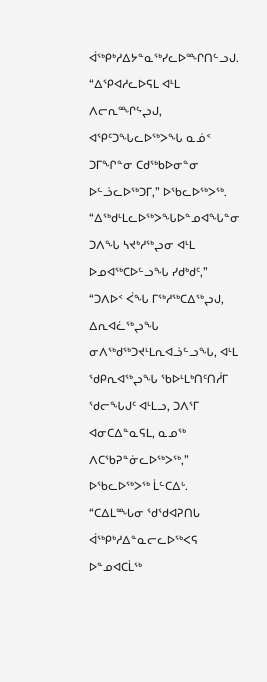ᐋᖅᑭᒃᓱᐃᔭᓐᓇᖅᓯᓚᐅᙱᑎᓪᓗᒍ.
“ᐃᕿᐊᓱᓚᐅᕋᒪ ᐊᒻᒪ ᐱᓕᕆᙱᖦᖢᒍ, ᐊᕿᑦᑐᖓᓚᐅᖅᐳᖓ ᓇᓅᑉ ᑐᒥᖏᓐᓂ ᑕᑯᖅᑲᐅᓂᓐᓂ ᐅᓪᓘᓚᐅᖅᑐᒥ,” ᐅᖃᓚᐅᖅᐳᖅ. “ᐃᖅᑯᒻᒪᓚᐅᖅᐳᖓᐅᓐᓄᐊᖓᓐᓂ ᑐᐱᖓ ᓴᔪᒃᓱᖅᖢᓂ ᐊᒻᒪ ᐅᓄᐊᖅᑕᐅᓪᓗᖓ ᓯᑯᒃᑯᑦ,”
“ᑐᐱᐅᑉ ᐹᖓ ᒥᖅᓱᖅᑕᐃᖅᖢᒍ, ᐃᕆᐊᓛᖅᖢᖓ ᓂᐱᖅᑯᖅᑐᔪᒻᒪᕆᐊᓘᓪᓗᖓ, ᐊᒻᒪ ᖁᑭᕆᐊᖅᖢᖓ ᖃᐅᒻᒪᒃᑎᑦᑎᓲᒥ ᖁᓕᖓᒍᑦ ᐊᒻᒪᓗ, ᑐᐱᕐᒥ ᐊᓂᑕᐃᓐᓇᕋᒪ, ᓇᓄᖅ ᐱᑕᖃᕈᓐᓃᓚᐅᖅᐳᖅ,” ᐅᖃᓚᐅᖅᐳᖅ ᒫᓪᑕᐃᒡ. “ᑕᐃᒪᙵᓂ ᖁᖁᐊᕈᑎᒐ ᐋᖅᑭᒃᓱᐃᓐᓇᓕᓚᐅᖅᐸᕋ ᐅᓐᓄᐊᑕᒫᖅ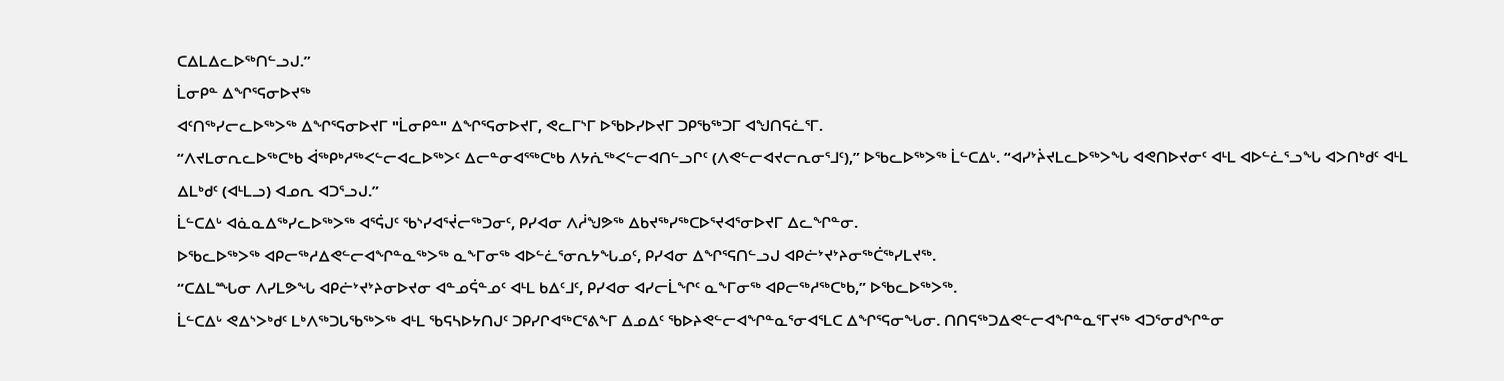ᑕᐃᒪᐃᓚᐅᖅᑎᓪᓗᒍ.”
ᒫᓂᑭᓐ ᐃᖏᕐᕋᓂᐅᔪᖅ
ᐊᑦᑎᖅᓯᓕᓚᐅᖅᐳᖅ ᐃᖏᕐᕋᓂᐅᔪᒥ "ᒫᓂᑭᓐ" ᐃᖏᕐᕋᓂᐅᔪᒥ, ᕙᓚᒥᔅᒥ ᐅᖃᐅᓯᐅᔪᒥ ᑐᑭᖃᖅᑐᒥ ᐊᖑᑎᕋᓛᕐᒥ.
“ᐱᔪᒪᓂᕆᓚᐅᖅᑕᒃᑲ ᐋᖅᑭᒃᓱᖅᐸᓪᓕᐊᓚᐅᖅᐳᑦ ᐃᓕᓐᓂᐊᕐᖅᑕᒃᑲ ᐱᔭᕇᖅᐸᓪᓕᐊᑎᓪᓗᒋᑦ (ᐱᕙᓪᓕᐊᔪᓕᕆᓂᕐᒧᑦ),” ᐅᖃᓚᐅᖅᐳᖅ ᒫᓪᑕᐃᒡ. “ᐊᓯᔾᔩᔪᒪᓚᐅᖅᐳᖓ ᐊᕙᑎᐅᔪᓂᑦ ᐊᒻᒪ ᐊᐅᓪᓛᕐᓗᖓ ᐊᐳᑎᒃᑯᑦ ᐊᒻᒪ ᐃᒪᒃᑯᑦ (ᐊᒻᒪᓗ) ᐊᓄᕆ ᐊᑐᕐᓗᒍ.”
ᒫᓪᑕᐃᒡ ᐊᓈᓇᐃᖅᓯᓚᐅᖅᐳᖅ ᐊᕐᕌᒍᑦ ᖃᔅᓯᐊᕐᔫᓕᖅᑐᓂᑦ, ᑭᓯᐊᓂ ᐱᓲᖑᕗᖅ ᐃᑲᔪᖅᓯᖅᑕᐅᕐᔪᐊᕐᓂᐅᔪᒥ ᐃᓚᖏᓐᓂ.
ᐅᖃᓚᐅᖅᐳᖅ ᐊᑭᓕᖅᓱᐃᕙᓪᓕᐊᖏᓐᓇᖅᐳᖅ ᓇᖕᒥᓂᖅ ᐊᐅᓪᓛᕐᓂᕆᔭᖓᓄᑦ, ᑭᓯᐊᓂ ᐃᖏᕐᕋᑎᓪᓗᒍ ᐊᑭᓖᔾᔪᔾᔨᓂᖅᑖᖅᓯᒪᔪᖅ.
“ᑕᐃᒪᙵᓂ ᐱᓯᒪᕗᖓ ᐊᑭᓖᔾᔪᔾᔨᓂᐅᔪᓂ ᐊᓐᓄᕌᓐᓄᑦ ᐊᒻᒪ ᑲᐃᑦᒧᑦ, ᑭᓯᐊᓂ ᐊᓯᓕᒫᖏᑦ ᓇᖕᒥᓂᖅ ᐊᑭᓕᖅᓱᖅᑕᒃᑲ,” ᐅᖃᓚᐅᖅᐳᖅ.
ᒫᓪᑕᐃᒡ ᕙᐃᔅᐳᒃᑯᑦ ᒪᒃᐱᖅᑐᒐᖃᖅᐳᖅ ᐊᒻᒪ ᖃᕋᓴᐅᔭᑎᒍᑦ ᑐᑭᓯᒋᐊᖅᑕᕐᕕᖕᒥ ᐃᓄᐃᑦ ᖃᐅᔨᕙᓪᓕᐊᖏᓐᓇᕐᓂᐊᕐᒪᑕ ᐃᖏᕐᕋᓂᖓᓂ. ᑎᑎᕋᖅᑐᐃᕙᓪᓕᐊᖏᓐᓇᕐᒥᔪᖅ ᐊᑐᕐᓂᑯᖏᓐᓂ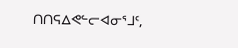ᑎᑎᕋᐃᕙᓪᓕᐊᓂᕐᒧᑦ,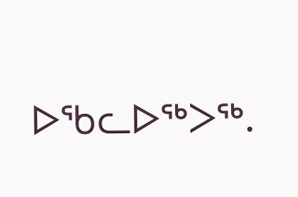ᐅᖃᓚᐅᖅᐳᖅ.